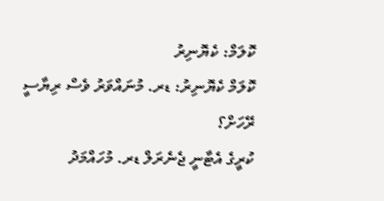ކޮލަމް: ކެޔޮނިރު
ކޮލަމް ކެޔޮނިރު: ޑރ. މުނައްވަރު ވެސް ރިޔާސީ ރޭހަށް؟
ކުރީގެ އެޓާނީ ޖެނެރަލް ޑރ. މުހައްމަދު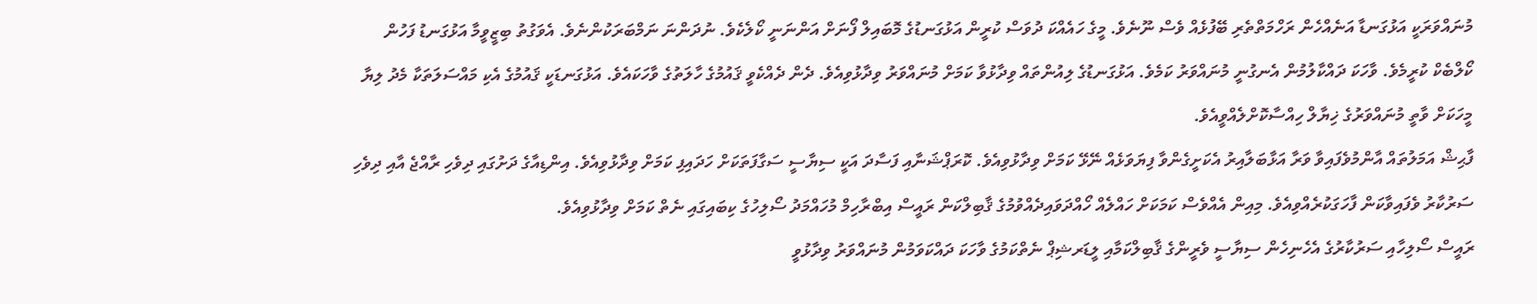މުނައްވަރަކީ އަޅުގަނޑާ އަނެއްހެން ރަހްމަތްތެރި ބޭފުޅެއް ވެސް ނޫނެވެ. މީގެ ހައެއްކަ ދުވަސް ކުރީން އަޅުގަނޑުގެ މޮބައިލް ފޯނަށް އަންނަނީ ކޯލެކެވެ. ނުދަންނަ ނަމްބަރަކުންނެވެ. އެވަގުތު ބިޒީވީމާ އަޅުގަނޑު ފަހުން ކޯލްބެކް ކުރީމެވެ. ވާހަކަ ދައްކާލުމުން އެނގުނީ މުނައްވަރު ކަމެވެ. އަޅުގަނޑުގެ ލިއުންތައް ވިދާޅުވާ ކަމަށް މުނައްވަރު ވިދާޅުވިއެވެ. ދެން ދެއްކެވީ ޤައުމުގެ ހާލަތުގެ ވާހަކައެވެ. އަޅުގަނޑަކީ ޤައުމުގެ އެކި މައްސަލަތަކާ މެދު ލިޔާ މީހަކަށް ވާތީ މުނައްވަރުގެ ޚިޔާލް ހިއްސާކޮށްލެއްވީއެވެ.
ފާޙިޝް އަމަލުތައް އާންމުވެފައިވާ ވަރާ އަޅާބަލާއިރު އެކަށީގެންވާ ފިޔަވަޅެއް ނޭޅޭ ކަމަށް ވިދާޅުވިއެވެ. ކޮރަޕްޝަނާއި ފަސާދަ އަކީ ސިޔާސީ ސަގާފަތަކަށް ހަދައިފި ކަމަށް ވިދާޅުވިއެވެ. އިންޑިއާގެ ދަށުގައި ދިވެހި ރާއްޖެ އާއި ދިވެހި ސަރުކާރު ވެފައިވާކަން ފާހަގަކުރެއްވިއެވެ. މިއިން އެއްވެސް ކަމަކަށް ހައްލެއް ހޯއްދަވައިދެއްވުމުގެ ޤާބިލްކަން ރައީސް އިބްރާހިމް މުހައްމަދު ސޯލިހުގެ ކިބައިގައި ނެތް ކަމަށް ވިދާޅުވިއެވެ.
ރައީސް ސޯލިހާއި ސަރުކާރުގެ އެހެނިހެން ސިޔާސީ ވެރީންގެ ޤާބިލްކަމާއި ލީޑަރޝިޕް ނެތްކަމުގެ ވާހަކަ ދައްކަވަމުން މުނައްވަރު ވިދާޅުވީ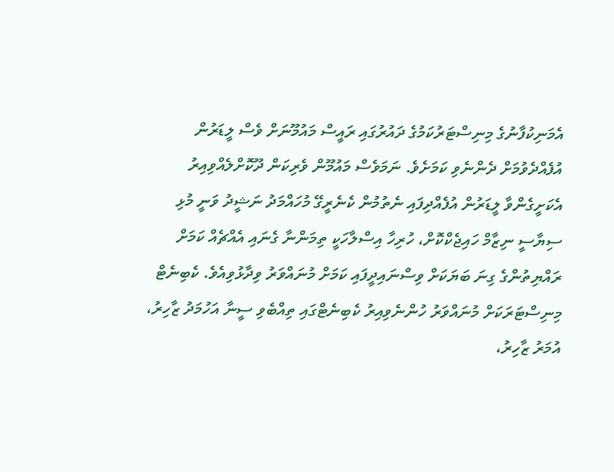އެމަނިކުފާނުގެ މިނިސްޓަރުކަމުގެ ދައުރުގައި ރައީސް މައުމޫނަށް ވެސް ލީޑަރުން އުފެއްދެވުމަށް ދެންނެވި ކަމަށެވެ. ނަމަވެސް މައުމޫން ވެރިކަން ދޫކޮށްލެއްވިއިރު އެކަށީގެންވާ ލީޑަރުން އުފެއްދިފައި ނެތުމުން ކެނެރީގޭ މުހައްމަދު ނަޝީދު ވަނީ މުޅި ސިޔާސީ ނިޒާމް ހައިޖެކްކޮށް، ހުރިހާ އިސްލާހަކީ ތިމަންނާ ގެނައި އެއްޗެއް ކަމަށް ރައްޔިތުންގެ ގިނަ ބަޔަކަށް ވިސްނައިދީފައި ކަމަށް މުނައްވަރު ވިދާޅުވިއެވެ. ކެބިނެޓް މިނިސްޓަރަކަށް މުނައްވަރު ހުންނެވިއިރު ކެބިނެޓްގައި ތިއްބެވި ސީނާ އަހުމަދު ޒާހިރު، އުމަރު ޒާހިރު،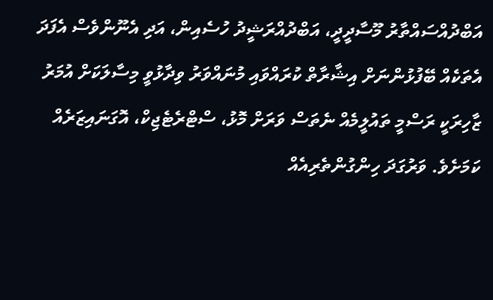އަބްދުއްސައްތާރު މޫސާދީދީ، އަބްދުއްރަޝީދު ހުސެއިން، އަދި އެނޫންވެސް އެފަދަ އެތަކެއް ބޭފުޅުންނަށް އިޝާރާތް ކުރައްވައި މުނައްވަރު ވިދާޅުވީ މިސާލަކަށް އުމަރު ޒާހިރަކީ ރަސްމީ ތައުލީމެއް ނެތަސް ވަރަށް މޮޅު، ސްޓްރެޓެޖިކް، އޮގަނައިޒަރެއް ކަމަށެވެ. ވަރުގަދަ ހިންގުންތެރިއެއް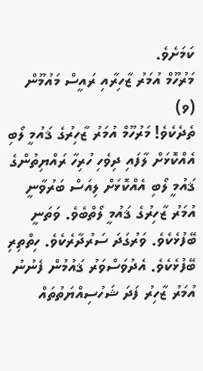ކަމަށެވެ.
މަރުހޫމް އުމަރު ޒާހިރާއި ރައީސް މައުމޫން (ވ)
ތެދެކެވެ! މަރުހޫމް އުމަރު ޒާހިރުގެ ޤައުމީ ލޯބި އެއްކޮޅަށް ލާފައި ދިވެހި ހުރިހާ ރައްޔިތުންގެ ޤައުމީ ލޯބި އެއްކޮޅަށް ލިއަސް ބަރުވާނީ އުމަރު ޒާހިރުގެ ޤައުމީ ލޯތްބެވެ. ވަތަނީ ބޭފުޅެކެވެ. ވަރުގަދަ ސަރުދާރެކެވެ. ހިތްތިރި ބޭފުޅެކެވެ. އެދުވަސްވަރު ޤައުމުން ފެނުނު އުމަރު ޒާހިރު ފަދަ ޝަހުސިއްޔަތުތައް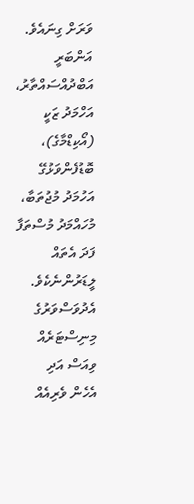ވަރަށް ގިނައެވެ. އަންބަރީ އަބްދުއްސައްތާރު، އަހްމަދު ޒަކީ (އޯކިޑްމާގެ)، ބޮޑުފެންވަޅުގޭ އަހުމަދު މުޖުތަބާ، މުހައްމަދު މުސްތަފާ ފަދަ އެތައް ލީޑަރުންނެކެވެ. އެދުވަސްވަރުގެ މިނިސްޓަރެއް ވިއަސް އަދި އެހެން ވެރިއެއް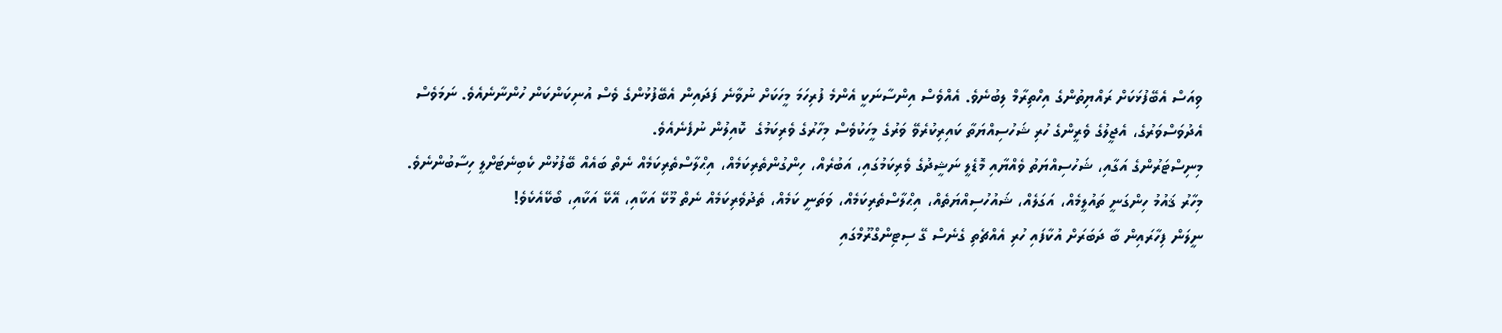ވިއަސް އެބޭފުޅަކަށް ރައްޔިތުންގެ އިހްތިރާމް ލިބުނެވެ. އެއްވެސް އިންސާނަކީ އެންމެ ފުރިހަމަ މީހަކަށް ނުވާނެ ފަދައިން އެބޭފުޅުންގެ ވެސް އުނިކަންކަން ހުންނާނެއެވެ. ނަމަވެސް އެދުވަސްވަރުގެ، އެޖީލުގެ ވެރީންގެ ހުރި ޝަހުސިއްޔަތާ ކައިރިކުރެވޭ ވަރުގެ މީހަކުވެސް މިހާރުގެ ވެރިކަމުގެ  ކޮއިލުން ނުފެނެއެވެ.
މިނިސްޓަރުންގެ އަގާއި، ޝަހުސިއްޔަތު ވެއްޔާއި މޮޑެލީ ނަޝީދުގެ ވެރިކަމުގައި، އަބުރެއް، ހިންގުންތެރިކަމެއް، އިޙްލާސްތެރިކަމެއް ނެތް ބައެއް ބޭފުޅުން ކެބިނެޓަށްލީ ހިސާބުންނެވެ. މިހާރު ޤައުމު ހިންގަނީ ތައުލީމެއް، އަގަލެއް، ޝައުހުސިއްޔަތެއް، އިޙްލާސްތެރިކަމެއް، ވަތަނީ ކަމެއް، ތެދުވެރިކަމެއް ނެތް މޫކޭ އަކާއި، އޭކޭ އަކާއި، ބޯކޭއެކެވެ!
ނީލަން ފިހާރައިން ބާ ދަބަރަށް އުކާފައި ހުރި އެއްޗެތި ގެނެސް ގޭ ސިޓިންގްރޫމްގައި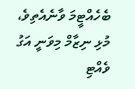ބެހެއްޓީމަ ވާނެއެތިވެ، މުޅި ނިޒާމް މިވަނީ އަގު ވެއްޓި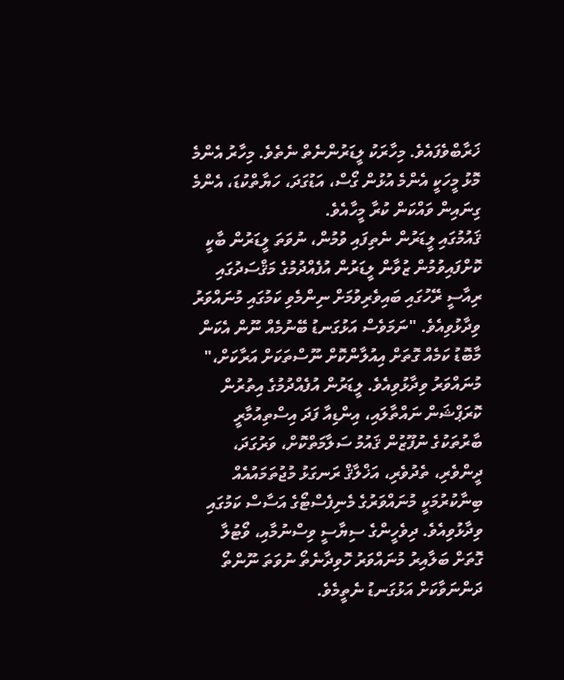ޚަރާބްވެފައެވެ. މިހާރަކު ލީޑަރުންނެތް ނެތެވެ. މިހާރު އެންމެ މޮޅު މީހަކީ އެންމެ އުޅުން ގޯސް، އަޑުގަދަ، ހަޔާތްކުޑަ، އެންމެ ގިނައިން ވައްކަން ކުރާ މީހާއެވެ.
ޤައުމުގައި ލީޑަރުން ނެތިފައި ވުމުން، ނުވަތަ ލީޑަރުން ބާކީ ކޮށްފައިވުމުން ޒުވާން ލީޑަރުން އުފެއްދުމުގެ މަޤްސަދުގައި ރިއާސީ ރޭހުގައި ބައިވެރިވުމަށް ނިންމެވި ކަމުގައި މުނައްވަރު ވިދާޅުވިއެވެ. "ނަމަވެސް އަޅުގަނޑު ބޭނުމެއް ނޫން އެކަން މާބޮޑު ކަމެއް ގޮތަށް އިއުލާންކޮށް ނޫސްތަކަށް އަރާކަށް،" މުނައްވަރު ވިދާޅުވިއެވެ. ލީޑަރުން އުފެއްދުމުގެ އިތުރުން ކޮރަޕްޝަން ނައްތާލައި، އިންޑިއާ ފަދަ އިސްތިއުމާރީ ބާރުތަކުގެ ނުފޫޒުން ޤައުމު ސަލާމަތްކޮށް، ވަރުގަދަ، ދީންވެރި، ތެދުވެރި، އަޚްލާޤް ރަނގަޅު މުޖުތަމައުއެއް ބިނާކުރުމަކީ މުނައްވަރުގެ މެނިފެސްޓޯގެ އަސާސް ކަމުގައި ވިދާޅުވިއެވެ. ދިވެހީންގެ ސިޔާސީ ވިސްނުމާއި، ވޯޓުލާ ގޮތަށް ބަލާއިރު މުނައްވަރު ހޮވިދާނެތޯ ނުވަތަ ނޫންތޯ ދަންނަވާކަށް އަޅުގަނޑު ނެތީމެވެ.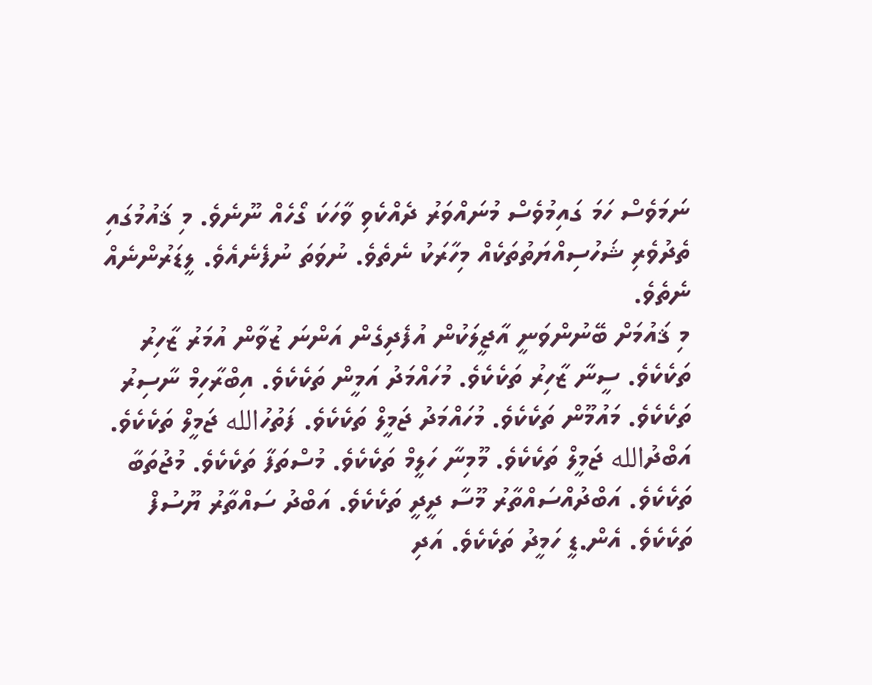ނަމަވެސް ހަމަ ގައިމުވެސް މުނައްވަރު ދެއްކެވި ވާހަކަ ގޯހެއް ނޫނެވެ. މި ޤައުމުގައި ތެދުވެރި ޝަހުސިއްޔަތުތަކެއް މިހާރަކު ނެތެވެ. ނުވަތަ ނުފެނެއެވެ. ލީޑަރުންނެއް ނެތެވެ.
މި ޤައުމަށް ބޭނުންވަނީ އާޖީލަކުން އުފެދިގެން އަންނަ ޒުވާން އުމަރު ޒާހިރު ތަކެކެވެ. ސީނާ ޒާހިރު ތަކެކެވެ. މުހައްމަދު އަމީން ތަކެކެވެ. އިބްރާހިމް ނާސިރު ތަކެކެވެ. މައުމޫން ތަކެކެވެ. މުހައްމަދު ޖަމީލް ތަކެކެވެ. ފަތުހުالله ޖަމީލް ތަކެކެވެ. އަބްދުالله ޖަމީލް ތަކެކެވެ. މޫމިނާ ހަލީމް ތަކެކެވެ. މުސްތަފާ ތަކެކެވެ. މުޖުތަބާ ތަކެކެވެ. އަބްދުއްސައްތާރު މޫސާ ދީދީ ތަކެކެވެ. އަބްދު ސައްތާރު ޔޫސުފް ތަކެކެވެ. އެން.ޑީ ހަމީދު ތަކެކެވެ. އަދި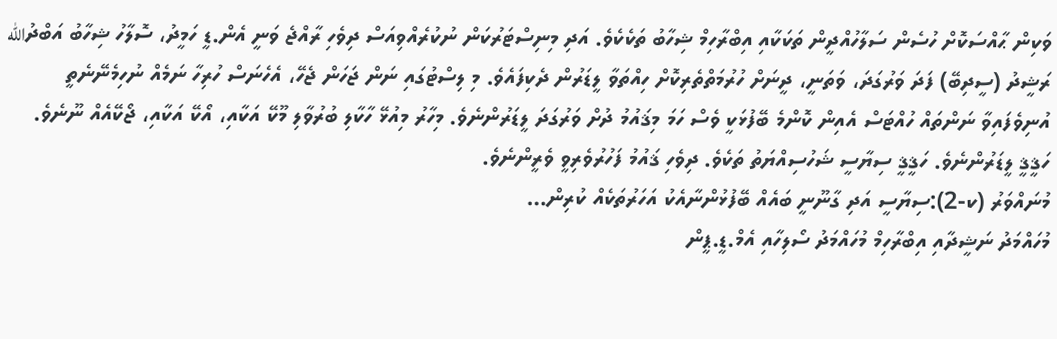ވަކިން ޙާއްސަކޮށް ހުސެން ސަލާހުއްދީން ތަކަކާއި އިބްރާހިމް ޝިހާބު ތަކެކެވެ. އަދި މިނިސްޓަރުކަން ނުކުރެއްވިއަސް ދިވެހި ރާއްޖެ ވަނީ އެން.ޑީ ހަމީދު، ސޮލާހު ޝިހާބު އަބްދުالله ރަޝީދު (ސީދިބޭ) ފަދަ ވަރުގަދަ، ވަތަނީ، ދީނަށް ހުރުމަތްތެރިކޮށް ހިއްތަވާ ލީޑަރުން ދެކިފައެވެ. މި ލިސްޓުގައި ނަން ޖަހަން ޖެހޭ، އެހެނަސް ހުރިހާ ނަމެއް ނުހިމެނޭނެތީ އުނިވެފައިވާ ނަންތައް ހުއްޓަސް އެއިން ކޮންމެ ބޭފުޅަކީ ވެސް ހަމަ މިޤައުމު ދުށް ވަރުގަދަ ލީޑަރުންނެވެ. މިހާރު މިއުޅޭ ހާކާލި ބުރުވާލި މޫކޭ އަކާއި، އޯކޭ އަކާއި، ޖޯކޭއެއް ނޫނެވެ. ހަޤީޤީ ލީޑަރުންނެވެ. ހަޤީޤީ ސިޔާސީ ޝަހުސިއްޔަތު ތަކެވެ. ދިވެހި ޤައުމު ފަހުރުވެރިވީ ވެރީންނެވެ.
މުނައްވަރު (ކ-2):ސިޔާސީ އަދި ގާނޫނީ ބައެއް ބޭފުޅުންނާއެކު އަހަރުތަކެއް ކުރިން…
މުހައްމަދު ނަޝީދާއި އިބްރާހިމް މުހައްމަދު ސޯލިހާއި އެމް.ޑީ.ޕީން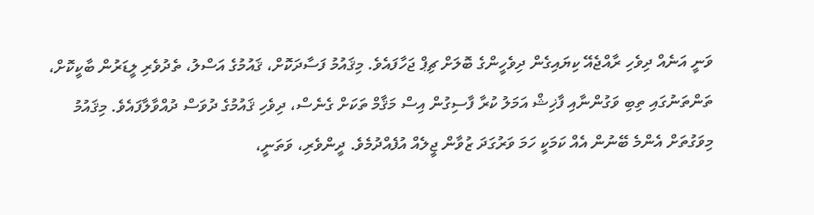ވަނީ އަނެއް ދިވެހި ރާއްޖެއޭ ކިޔައިގެން ދިވެހީންގެ ބޮލަށް ޗިޕް ޖަހާފައެވެ. މިޤައުމު ފަސާދަކޮށް، ޤައުމުގެ އަސްލު، ތެދުވެރި ލީޑަރުން ބާކީކޮށް، ތަންތަނުގައި ތިބި ވަގުންނާއި ފާޚިޝް އަމަލު ކުރާ ފާސިގުން އިސް މަޤާމް ތަކަށް ގެނެސް، ދިވެހި ޤައުމުގެ ދުވަސް ދުއްވާލާފައެވެ. މިޤައުމު މިވަގުތަށް އެންމެ ބޭނުން އެއް ކަމަކީ ހަމަ ވަރުގަދަ ޒުވާން ޖީލެއް އުފެއްދުމެވެ. ދީންވެރި، ވަތަނީ،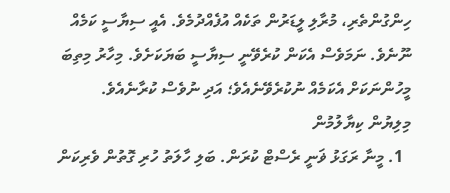ހިންގުންތެރި، މުރާލި ލީޑަރުން ތަކެއް އުފެއްދުމެވެ. އެއީ ސިޔާސީ ކަމެއް ނޫނެވެ. ނަމަވެސް އެކަން ކުރެވޭނީ ސިޔާސީ ބަޔަކަށެވެ. މިހާރު މިތިބަ މީހުންނަކަށް އެކަމެއް ނުކުރެވޭނެއެވެ؛ އަދި ނުވެސް ކުރާނެއެވެ.
މިލިޔުން ކިޔާލުމުން
  1. މީނާ ރަގަޅު ޥަނީ ރެސްޓް ކުރަން. ބަލި ހާލަތު ހުރި ގޮތުން ވެރިކަން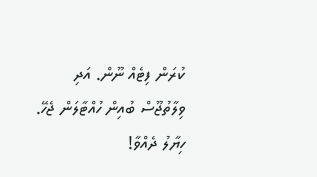ކުރަން ފިޓެއް ނޫން. އަދި ވިލާތުޖޫސް ބުއިން ހުއްޓާލަން ޖެހޭ.
ހިޔާލު ދެއްވާ!